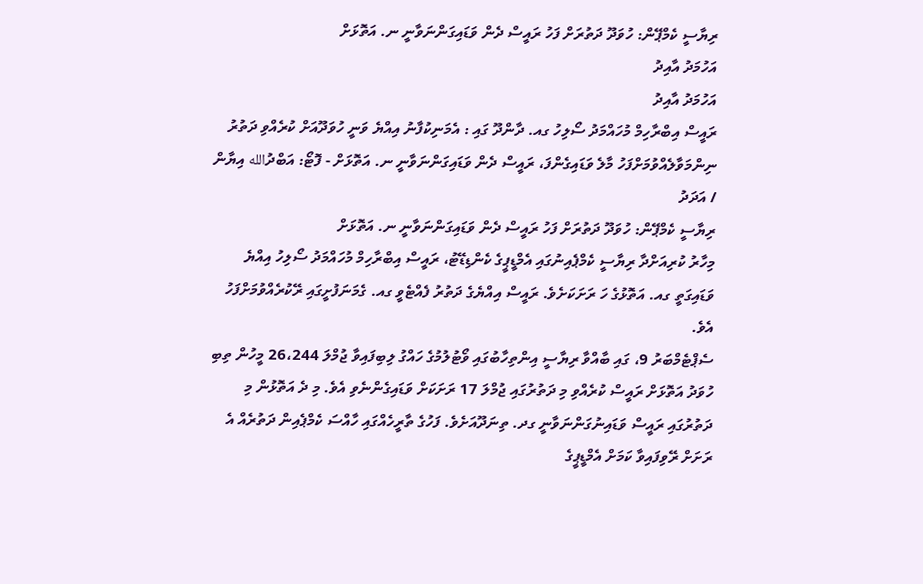ރިޔާސީ ކެމްޕޭން: ހުވަދޫ ދަތުރަށް ފަހު ރައީސް ދެން ވަޑައިގަންނަވާނީ ނ. އަތޮޅަށް
އަހުމަދު އާއިދު
އަހުމަދު އާއިދު
ރައީސް އިބްރާހިމް މުހައްމަދު ސޯލިހު ގއ. ދާންދޫ ގައި : އެމަނިކުފާނު އިއްޔެ ވަނީ ހުވަދޫއަށް ކުރެއްވި ދަތުރު ނިންމަވާލެއްވުމަށްފަހު މާލެ ވަޑައިގެންފަ، ރައީސް ދެން ވަޑައިގަންނަވާނީ ނ. އަތޮޅަށް - ފޮޓޯ: އަބްދުالله އިޔާން / އަދަދު
ރިޔާސީ ކެމްޕޭން: ހުވަދޫ ދަތުރަށް ފަހު ރައީސް ދެން ވަޑައިގަންނަވާނީ ނ. އަތޮޅަށް
މިހާރު ކުރިއަށްދާ ރިޔާސީ ކެމްޕެއިނުގައި އެމްޑީޕީގެ ކެންޑިޑޭޓު، ރައީސް އިބްރާހިމް މުހައްމަދު ސޯލިހު އިއްޔެ ވަޑައިގަތީ ގއ. އަތޮޅުގެ ހަ ރަށަކަށެވެ. ރައީސް އިއްޔެގެ ދަތުރު ފެއްޓެވީ ގއ. ގެމަނަފުށީގައި ރޭކުރެއްވުމަށްފަހު އެވެ.
ސެޕްޓެމްބަރު 9، ގައި ބާއްވާ ރިޔާސީ އިންތިހާބުގައި ވޯޓުލުމުގެ ހައްގު ލިބިފައިވާ ޖުމްލަ 26،244 މީހުން ތިބި ހުވަދު އަތޮޅަށް ރައީސް ކުރެއްވި މި ދަތުރުގައި ޖުމްލަ 17 ރަށަކަށް ވަޑައިގެންނެވި އެވެ. މި ދެ އަތޮޅުން މި ދަތުރުގައި ރައީސް ވަޑައިނުގަންނަވާނީ ގދ. ތިނަދޫއަށެވެ. ފަހުގެ ތާރީހެއްގައި ހާއްސަ ކެމްޕެއިން ދަތުރެއް އެ ރަށަށް ރޭވިފައިވާ ކަމަށް އެމްޑީޕީގެ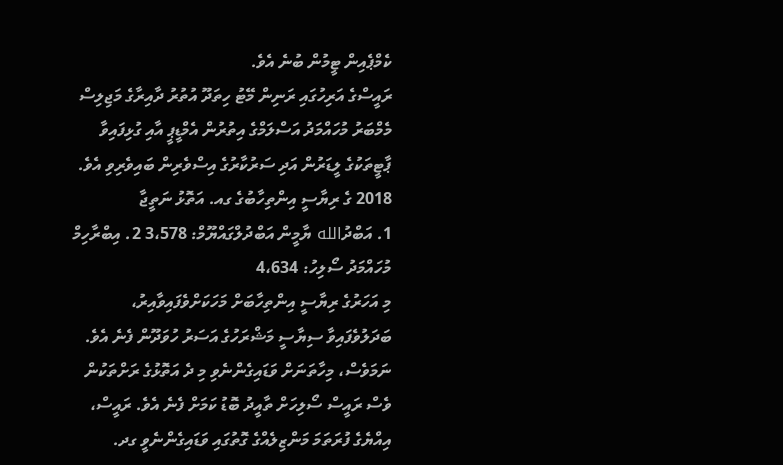ކެމްޕެއިން ޓީމުން ބުނެ އެވެ.
ރައީސްގެ އަރިހުގައި ރަނިން މޭޓު ހިތަދޫ އުތުރު ދާއިރާގެ މަޖިލިސް މެމްބަރު މުހައްމަދު އަސްލަމްގެ އިތުރުން އެމްޑީޕީ އާއި ގުޅިފައިވާ ޕާޓީތަކުގެ ލީޑަރުން އަދި ސަރުކާރުގެ އިސްވެރިން ބައިވެރިވި އެވެ.
2018 ގެ ރިޔާސީ އިންތިހާބުގެ ގއ. އަތޮޅު ނަތީޖާ
1. އަބްދުالله ޔާމީން އަބްދުލްގައްޔޫމް: 3،578 2. އިބްރާހިމް މުހައްމަދު ސޯލިހު: 4،634
މި އަހަރުގެ ރިޔާސީ އިންތިހާބަށް މަހަކަށްވެފައިވާއިރު، ބަދަލުވެފައިވާ ސިޔާސީ މަޝްރަހުގެ އަސަރު ހުވަދޫން ފެނެ އެވެ. ނަމަވެސް، މިހާތަނަށް ވަޑައިގެންނެވި މި ދެ އަތޮޅުގެ ރަށްތަކުން ވެސް ރައީސް ސޯލިހަށް ތާއީދު ބޮޑު ކަމަށް ފެނެ އެވެ. ރައީސް، އިއްޔެގެ ފުރަތަމަ މަންޒިލެއްގެ ގޮތުގައި ވަޑައިގެންނެވީ ގދ.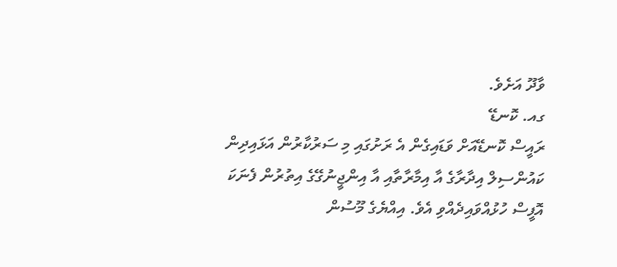ވާދޫ އަށެވެ.
ގއ. ކޮނޑޭ
ރައީސް ކޮނޑޭއަށް ވަޑައިގެން އެ ރަށުގައި މި ސަރުކާރުން އަޅައިދިން ކައުންސިލް އިދާރާގެ އާ އިމާރާތާއި އާ އިންޖީނުގޭގެ އިތުރުން ފެނަކަ އޮފީސް ހުޅުއްވައިދެއްވި އެވެ. އިއްޔެގެ މޫސުން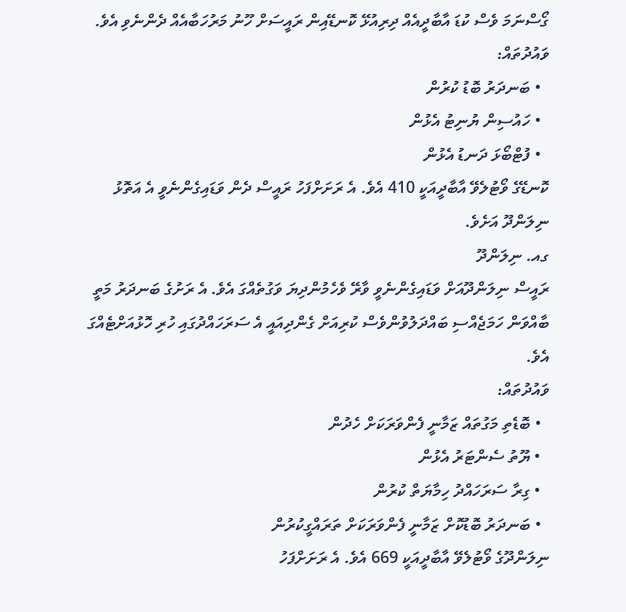ގޯސްނަމަ ވެސް ކުޑަ އާބާދީއެއް ދިރިއުޅޭ ކޮނޑޭއިން ރައީސަށް ހޫނު މަރުހަބާއެއް ދެންނެވި އެވެ.
ވައުދުތައް:
  • ބަނދަރު ބޮޑު ކުރުން
  • ހައުސިން ޔުނިޓު އެޅުން
  • ފުޓްބޯޅަ ދަނޑު އެޅުން
ކޮނޑޭގެ ވޯޓުލެވޭ އާބާދީއަކީ 410 އެވެ. އެ ރަށަށްފަހު ރައީސް ދެން ވަޑައިގެންނެވީ އެ އަތޮޅު ނިލަންދޫ އަށެވެ.
ގއ. ނިލަންދޫ
ރައީސް ނިލަންދޫއަށް ވަޑައިގެންނެވީ ވާރޭ ވެހެމުންދިޔަ ވަގުތެއްގަ އެވެ. އެ ރަށުގެ ބަނދަރު މަތީ ބާއްވަން ހަމަޖެއްސި ބައްދަލުވުންވެސް ކުރިއަށް ގެންދިއައީ އެ ސަރަހައްދުގައި ހުރި ހޮޅުއަށްޓެއްގަ އެވެ.
ވައުދުތައް:
  • ބޮޑެތި މަގުތައް ޒަމާނީ ފެންވަރަކަށް ހެދުން
  • ޔޫތު ސެންޓަރު އެޅުން
  • ގިރާ ސަރަހައްދު ހިމާޔަތް ކުރުން
  • ބަނދަރު ބޮޑުކޮށް ޒަމާނީ ފެންވަރަކަށް ތަރައްގީކުރުން
ނިލަންދޫގެ ވޯޓުލެވޭ އާބާދީއަކީ 669 އެވެ. އެ ރަށަށްފަހު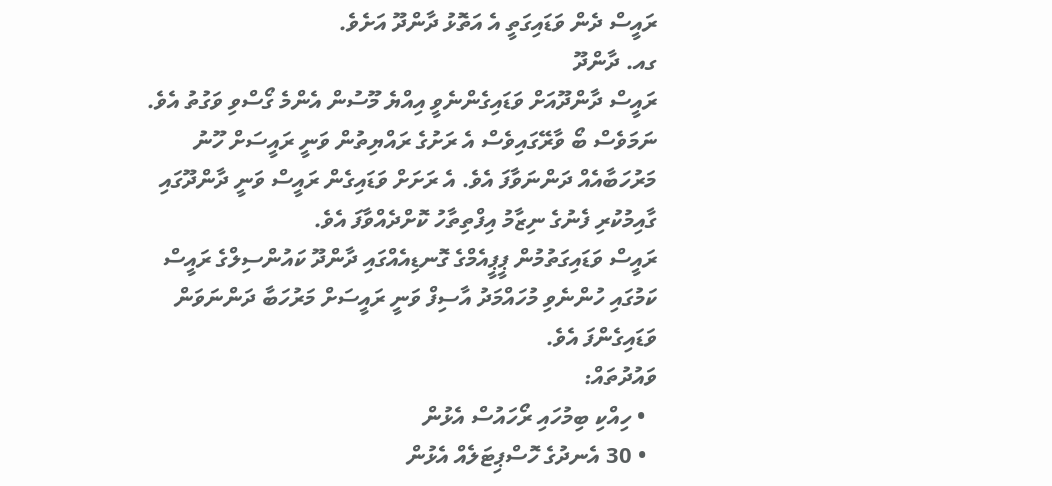ރައީސް ދެން ވަޑައިގަތީ އެ އަތޮޅު ދާންދޫ އަށެވެ.
ގއ. ދާންދޫ
ރައީސް ދާންދޫއަށް ވަޑައިގެންނެވީ އިއްޔެ މޫސުން އެންމެ ގޯސްވި ވަގުތު އެވެ. ނަމަވެސް ބޯ ވާރޭގައިވެސް އެ ރަށުގެ ރައްޔިތުން ވަނީ ރައީސަށް ހޫނު މަރުހަބާއެއް ދަންނަވާފަ އެވެ. އެ ރަށަށް ވަޑައިގެން ރައީސް ވަނީ ދާންދޫގައި ގާއިމުކުރި ފެނުގެ ނިޒާމު އިފްތިތާހު ކޮށްދެއްވާފަ އެވެ.
ރައީސް ވަޑައިގަތުމުން ޕީޕީއެމްގެ ގޮނޑިއެއްގައި ދާންދޫ ކައުންސިލްގެ ރައީސް ކަމުގައި ހުންނެވި މުހައްމަދު އާސިފް ވަނީ ރައީސަށް މަރުހަބާ ދަންނަވަން ވަޑައިގެންފަ އެވެ.
ވައުދުތައް:
  • ހިއްކި ބިމުހައި ރޯހައުސް އެޅުން
  • 30 އެނދުގެ ހޮސްޕިޓަލެއް އެޅުން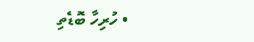• ހުރިހާ ބޮޑެތި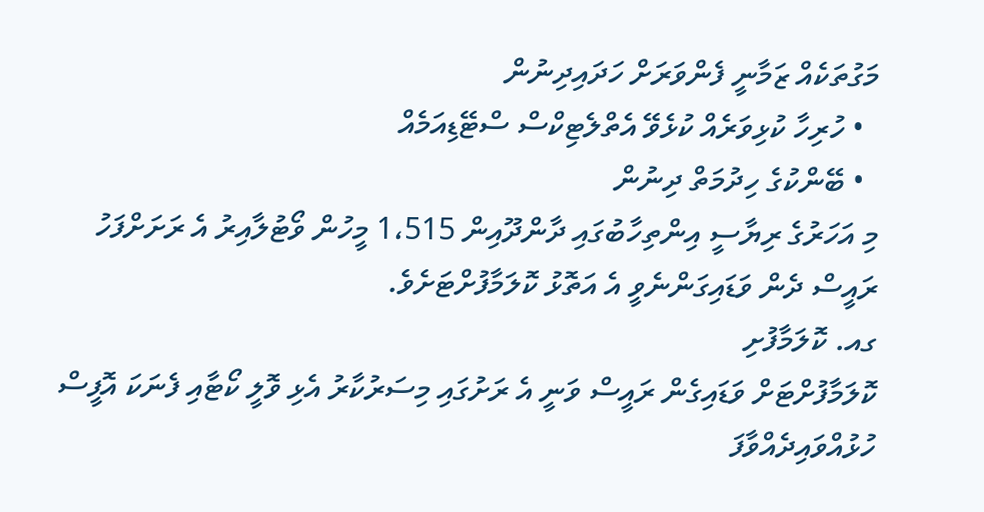މަގުތަކެއް ޒަމާނީ ފެންވަރަށް ހަދައިދިނުން
  • ހުރިހާ ކުޅިވަރެއް ކުޅެވޭ އެތްލެޓިކްސް ސްޓޭޑިއަމެއް
  • ބޭންކުގެ ހިދުމަތް ދިނުން
މި އަހަރުގެ ރިޔާސީ އިންތިހާބުގައި ދާންދޫއިން 1،515 މީހުން ވޯޓުލާއިރު އެ ރަށަށްފަހު ރައީސް ދެން ވަޑައިގަންނެވީ އެ އަތޮޅު ކޮލަމާފުށްޓަށެވެ.
ގއ. ކޮލަމާފުށި
ކޮލަމާފުށްޓަށް ވަޑައިގެން ރައީސް ވަނީ އެ ރަށުގައި މިސަރުކާރު އެޅި ވޮލީ ކޯޓާއި ފެނަކަ އޮފީސް ހުޅުއްވައިދެއްވާފަ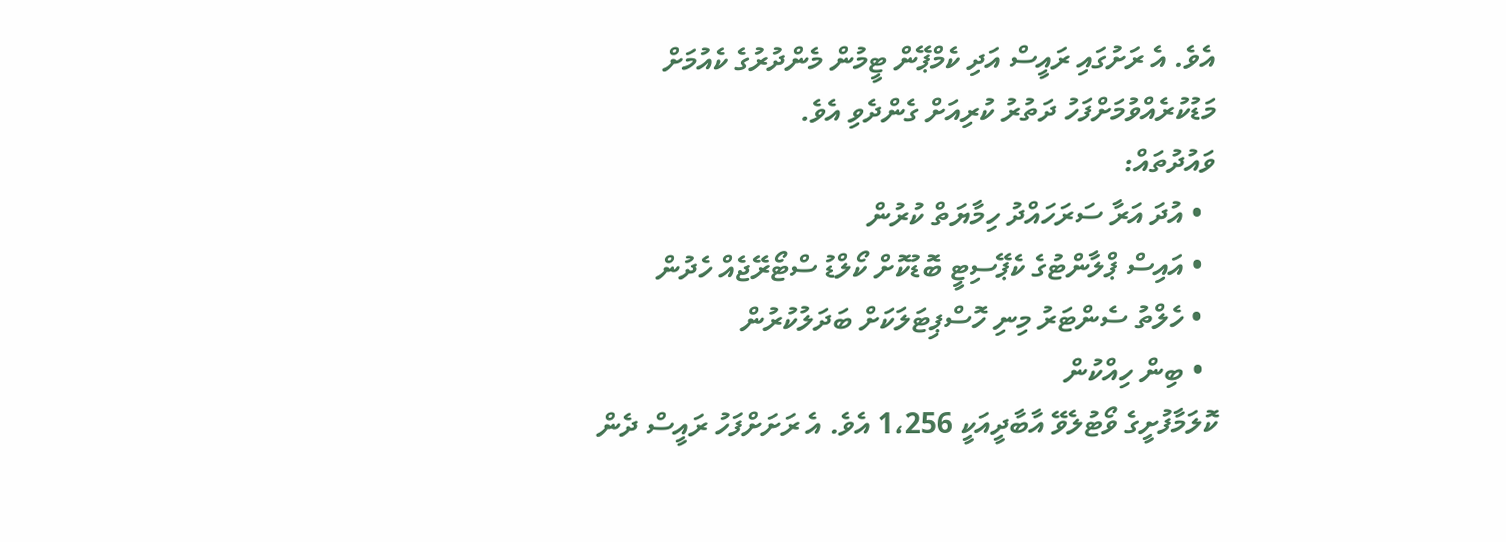އެވެ. އެ ރަށުގައި ރައީސް އަދި ކެމްޕޭން ޓީމުން މެންދުރުގެ ކެއުމަށް މަޑުކުރެއްވުމަށްފަހު ދަތުރު ކުރިއަށް ގެންދެވި އެވެ.
ވައުދުތައް:
  • އުދަ އަރާ ސަރަހައްދު ހިމާޔަތް ކުރުން
  • އައިސް ޕްލާންޓުގެ ކެޕޭސިޓީ ބޮޑުކޮށް ކޯލްޑު ސްޓޯރޭޖެއް ހެދުން
  • ހެލްތު ސެންޓަރު މިނި ހޮސްޕިޓަލަކަށް ބަދަލުކުރުން
  • ބިން ހިއްކުން
ކޮލަމާފުށީގެ ވޯޓުލެވޭ އާބާދީއަކީ 1،256 އެވެ. އެ ރަށަށްފަހު ރައީސް ދެން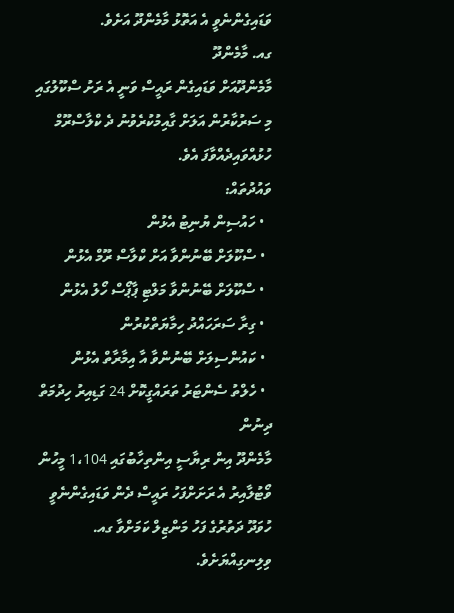ވަޑައިގެންނެވީ އެ އަތޮޅު މާމެންދޫ އަށެވެ.
ގއ. މާމެންދޫ
މާމެންދޫއަށް ވަޑައިގެން ރައީސް ވަނީ އެ ރަށު ސްކޫލުގައި މި ސަރުކާރުން އަލަށް ގާއިމުކުރެވުނު ދެ ކްލާސްރޫމް ހުޅުއްވައިދެއްވާފަ އެވެ.
ވައުދުތައް:
  • ހައުސިން ޔުނިޓު އެޅުން
  • ސްކޫލަށް ބޭނުންވާ އަށް ކްލާސް ރޫމް އެޅުން
  • ސްކޫލަށް ބޭނުންވާ މަލްޓި ޕާޕޯސް ހޯލު އެޅުން
  • ގިރާ ސަރަހައްދު ހިމާޔަތްކުރުން
  • ކައުންސިލަށް ބޭނުންވާ އާ އިމާރާތް އެޅުން
  • ހެލްތު ސެންޓަރު ތަރައްގީކޮށް 24 ގަޑިއިރު ހިދުމަތް ދިނުން
މާމެންދޫ އިން ރިޔާސީ އިންތިހާބުގައި 1،104 މީހުން ވޯޓުލާއިރު އެ ރަށަށްފަހު ރައީސް ދެން ވަޑައިގެންނެވީ ހުވަދޫ ދަތުރުގެ ފަހު މަންޒިލް ކަމަށްވާ ގއ. ވިލިނގިއްޔަށެވެ.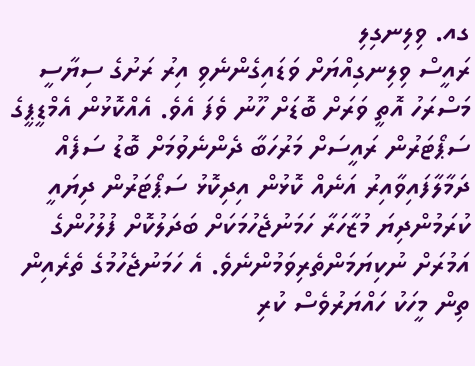ގއ. ވިލިނގިލި
ރައީސް ވިލިނގިއްޔަށް ވަޑައިގެންނެވި އިރު ރަށުގެ ސިޔާސީ މަސްރަހު އޮތީ ވަރަށް ބޮޑަށް ހޫނު ވެފަ އެވެ. އެއްކޮޅުން އެމްޑީޕީގެ ސަޕޯޓަރުން ރައީސަށް މަރުހަބާ ދެންނެވުމަށް ބޮޑު ސަފެއް ދަމާލާފައިވާއިރު އަނެއް ކޮޅުން އިދިކޮޅު ސަޕޯޓަރުން ދިޔައީ ކުރަމުންދިޔަ މުޒާހަރާ ހަމަނުޖެހުމަކަށް ބަދަލުކޮށް ފުލުހުންގެ އަމުރަށް ނުކިޔަމަންތެރިވަމުންނެވެ. އެ ހަމަނުޖެހުމުގެ ތެރެއިން ތިން މީހަކު ހައްޔަރުވެސް ކުރި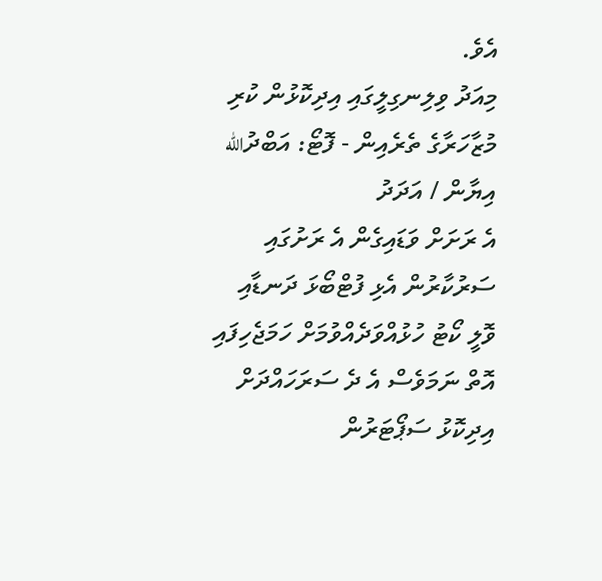އެވެ.
މިއަދު ވިލިނގިލީގައި އިދިކޮޅުން ކުރި މުޒާހަރާގެ ތެރެއިން - ފޮޓޯ: އަބްދުالله އިޔާން / އަދަދު
އެ ރަށަށް ވަޑައިގެން އެ ރަށުގައި ސަރުކާރުން އެޅި ފުޓްބޯޅަ ދަނޑާއި ވޮލީ ކޯޓު ހުޅުއްވަދެއްވުމަށް ހަމަޖެހިފައި އޮތް ނަމަވެސް އެ ދެ ސަރަހައްދަށް އިދިކޮޅު ސަޕޯޓަރުން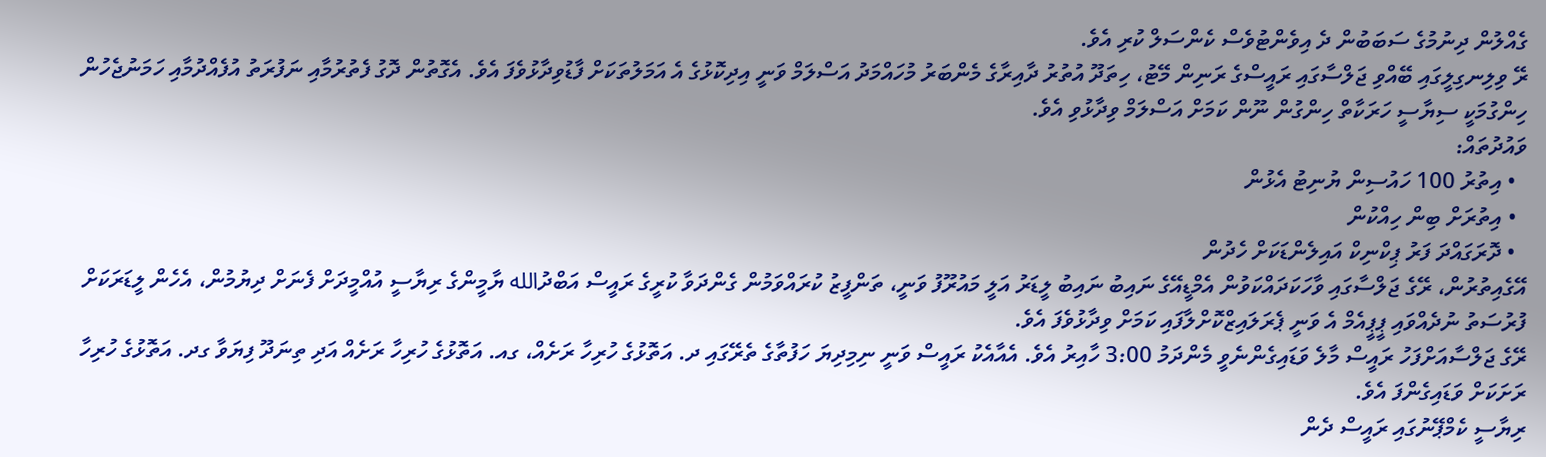ގެއްލުން ދިނުމުގެ ސަބަބުން ދެ އިވެންޓުވެސް ކެންސަލް ކުރި އެވެ.
ރޭ ވިލިނގިލީގައި ބޭއްވި ޖަލްސާގައި ރައީސްގެ ރަނިން މޭޓު، ހިތަދޫ އުތުރު ދާއިރާގެ މެންބަރު މުހައްމަދު އަސްލަމް ވަނީ އިދިކޮޅުގެ އެ އަމަލުތަކަށް ފާޑުވިދާޅުވެފަ އެވެ. އެގޮތުން ދޮގު ފެތުރުމާއި ނަފުރަތު އުފެއްދުމާއި ހަމަނުޖެހުން ހިންގުމަކީ ސިޔާސީ ހަރަކާތް ހިންގުން ނޫން ކަމަށް އަސްލަމް ވިދާޅުވި އެވެ.
ވައުދުތައް:
  • އިތުރު 100 ހައުސިން ޔުނިޓު އެޅުން
  • އިތުރަށް ބިން ހިއްކުން
  • ދޮރަގައްދަ ފަރު ޕިކްނިކް އައިލެންޑަކަށް ހެދުން
އޭގެއިތުރުން، ރޭގެ ޖަލްސާގައި ވާހަކަދައްކަވުން އެމްޑީއޭގެ ނައިބު ނައިބު ލީޑަރު އަލީ މައުރޫފު ވަނީ، ތަންފީޒު ކުރައްވަމުން ގެންދަވާ ކުރީގެ ރައީސް އަބްދުالله ޔާމީންގެ ރިޔާސީ އުއްމީދަށް ފެނަށް ދިޔުމުން، އެހެން ލީޑަރަކަށް ފުރުސަތު ނުދެއްވައި ޕީޕީއެމް އެ ވަނީ ޕެރަލައިޒްކޮށްލާފައި ކަމަށް ވިދާޅުވެފަ އެވެ.
ރޭގެ ޖަލްސާއަށްފަހު ރައީސް މާލެ ވަޑައިގެންނެވީ މެންދަމު 3:00 ހާއިރު އެވެ. އެއާއެކު ރައީސް ވަނީ ނިމިދިޔަ ހަފުތާގެ ތެރޭގައި ދ. އަތޮޅުގެ ހުރިހާ ރަށެއް، ގއ. އަތޮޅުގެ ހުރިހާ ރަށެއް އަދި ތިނަދޫ ފިޔަވާ ގދ. އަތޮޅުގެ ހުރިހާ ރަށަކަށް ވަޑައިގެންފަ އެވެ.
ރިޔާސީ ކެމްޕޭނުގައި ރައީސް ދެން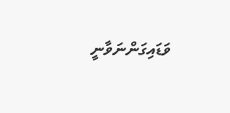ވަޑައިގަންނަވާނީ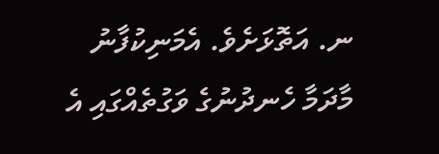ނ. އަތޮޅަށެވެ. އެމަނިކުފާނު މާދަމާ ހެނދުނުގެ ވަގުތެއްގައި އެ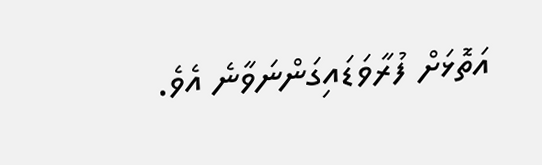އަތޮޅަށް ފުރާވަޑައިގަންނަވާނެ އެވެ.